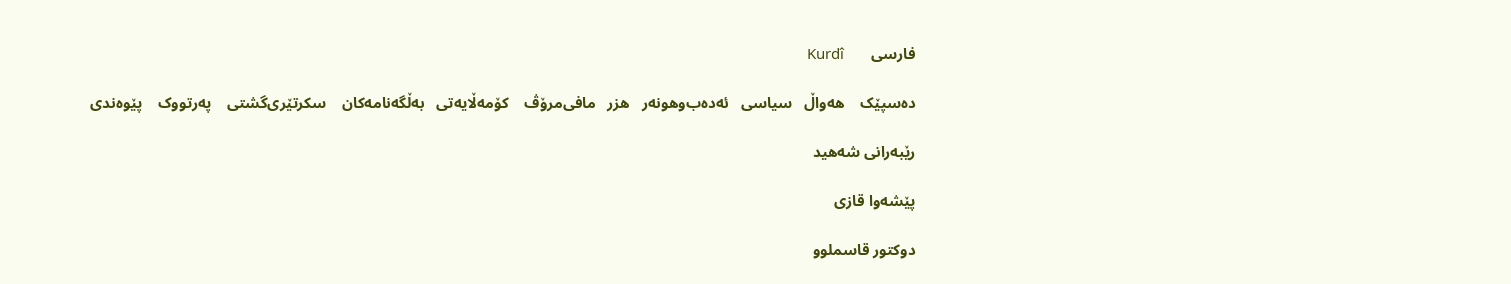فارسی       Kurdî

ده‌سپێک    هه‌واڵ   سیاسی   ئه‌ده‌ب‌وهونه‌ر   هزر   مافی‌مرۆڤ    کۆمه‌ڵایه‌تی   به‌ڵگه‌نامه‌کان    سکرتێری‌گشتی    په‌رتووک    پێوه‌ندی

رێبه‌رانی شه‌هید

پێشه‌وا قازی‌

دوكتور قاسملوو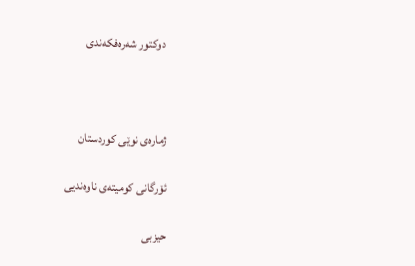دوكتور شه‌ره‌فکه‌ندی



ژماره‌ی نوێی كوردستان

ئۆرگانی كومیته‌ی ناوه‌ندیی

حیزبی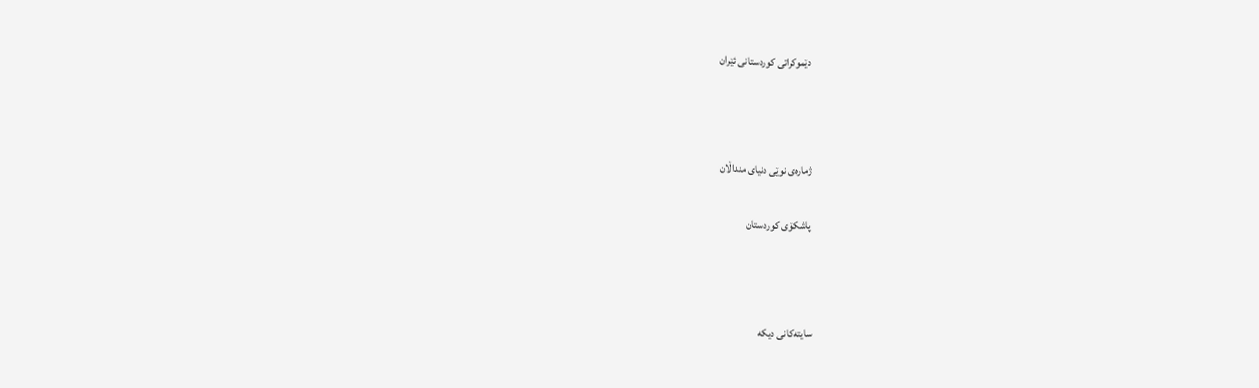دێموكراتی كوردستانی ئێران



ژماره‌ی نوێی دنیای منداڵان

پاشكۆی كوردستان



سایته‌کانی دیکه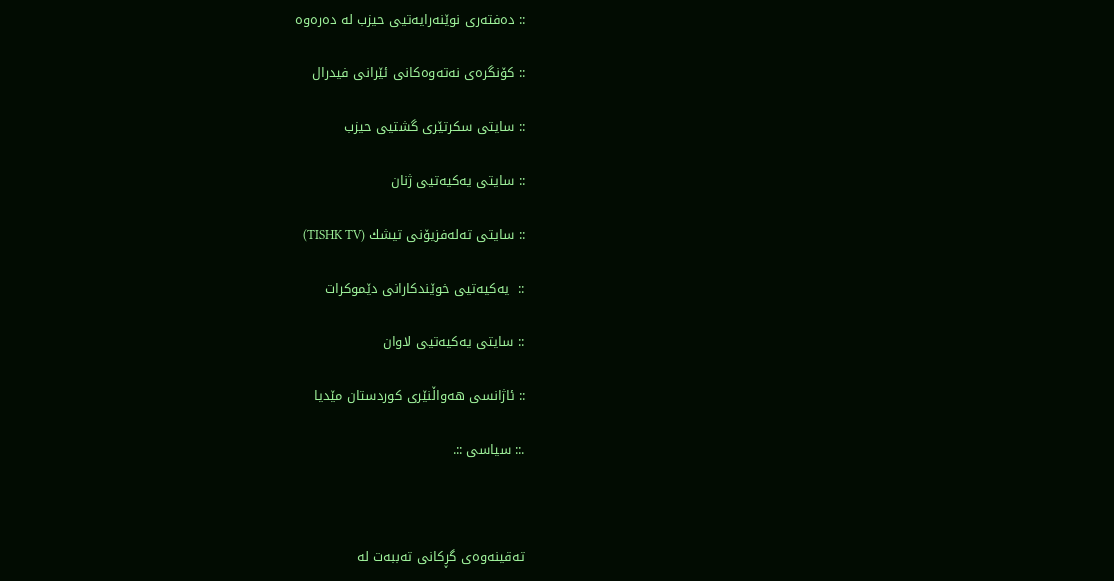:: ده‌فته‌ری نوێنه‌رایه‌تیی حیزب له ده‌ره‌وه

:: كۆنگره‌ی‌ نه‌ته‌وه‌كانی‌ ئێرانی‌ فیدرال

:: سایتی سکرتێری گشتیی حیزب

:: سایتی یه‌كیه‌تیی ژنان

:: سایتی ته‌له‌فزیۆنی‌ تیشك (TISHK TV)

::  یه‌كیه‌تیی‌ خوێندكارانی‌ دێموكرات

:: سایتی یه‌کیه‌تیی لاوان

:: ئاژانسی هه‌واڵنێری كوردستان مێدیا

.:: سیاسی ::.



ته‌قینه‌وه‌ی‌ گڕكانی‌ ته‌ببه‌ت له‌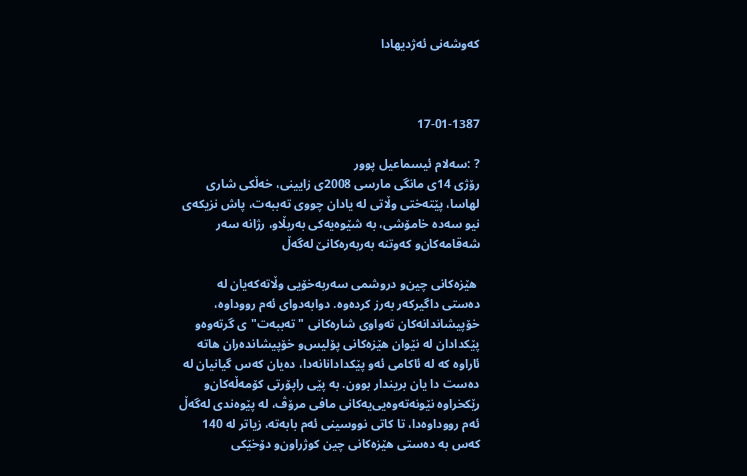كه‌وشه‌نی‌ ئه‌ژدیهادا



17-01-1387

? :سه‌لام ئیسماعیل پوور
رۆژی‌ 14ی‌ مانگی‌ مارسی‌ 2008ی‌ زایینی‌، خه‌ڵكی‌ شاری‌ لهاسا، پێته‌ختی‌ وڵاتی‌ له‌ یادان چووی‌ ته‌ببه‌ت، پاش نزیكه‌ی‌ نیو سه‌ده‌ خامۆشی‌، به‌ شێوه‌یه‌كی‌ به‌ربڵاو، رژانه‌ سه‌ر شه‌قامه‌كان‌و كه‌وتنه‌ به‌ربه‌ره‌كانێ‌ له‌گه‌ڵ‌

 هێزه‌كانی‌ چین‌و دروشمی‌ سه‌ربه‌خۆیی‌ وڵاته‌كه‌یان له‌ ده‌ستی‌ داگیركه‌ر به‌رز كرده‌وه‌. دوابه‌دوای‌ ئه‌م رووداوه‌، خۆپیشاندانه‌كان ته‌واوی‌ شاره‌كانی‌ "ته‌ببه‌ت"ی‌ گرته‌وه‌‌و پێكدادان له‌ نێوان هێزه‌كانی‌ پۆلیس‌و خۆپیشانده‌ران هاته‌ ئاراوه‌ كه‌ له‌ ئاكامی‌ ئه‌و پێكدادانانه‌دا، ده‌یان كه‌س گیانیان له‌ ده‌ست دا یان بریندار بوون. به‌ پێی‌ راپۆرتی‌ كۆمه‌ڵه‌كان‌و رێكخراوه‌ نێونه‌ته‌وه‌یی‌یه‌كانی‌ مافی‌ مرۆڤ، له‌ پێوه‌ندی‌ له‌گه‌ڵ‌ ئه‌م رووداوه‌دا، تا كاتی‌ نووسینی‌ ئه‌م بابه‌ته‌، زیاتر له‌ 140 كه‌س به‌ ده‌ستی‌ هێزه‌كانی‌ چین كوژراون‌و دۆخێكی‌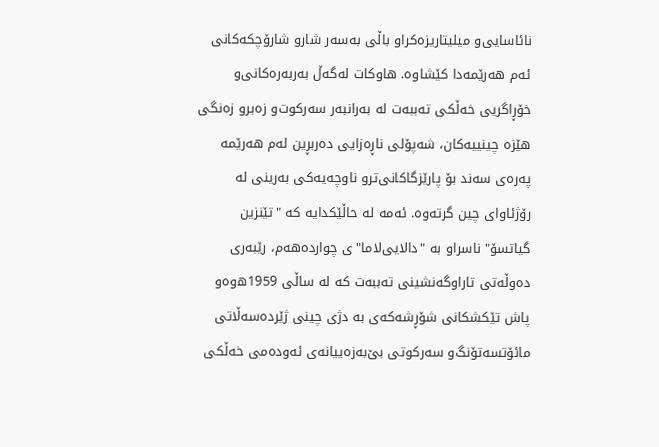نائاسایی‌‌و میلیتاریزه‌كراو باڵی‌ به‌سه‌ر شار‌و شارۆچكه‌كانی‌ ئه‌م هه‌رێمه‌دا كێشاوه‌. هاوكات له‌گه‌ڵ‌ به‌ربه‌ره‌كانی‌‌و خۆڕاگریی‌ خه‌ڵكی‌ ته‌ببه‌ت له‌ به‌رانبه‌ر سه‌ركوت‌و زه‌بر‌و زه‌نگی‌ هێزه‌ چینییه‌كان، شه‌پۆلی‌ ناڕه‌زایی‌ ده‌ربڕین له‌م هه‌رێمه‌ په‌ره‌ی‌ سه‌ند بۆ پارێزگاكانی‌تر‌و ناوچه‌یه‌كی‌ به‌رینی‌ له‌ رۆژئاوای‌ چین گرته‌وه‌. ئه‌مه‌ له‌ حاڵێكدایه‌ كه‌ "تێنزین گیاتسۆ" ناسراو به‌ "دالایی‌لاما"ی‌ چوارده‌هه‌م، رێبه‌ری‌ ده‌وڵه‌تی‌ تاراوگه‌نشینی‌ ته‌ببه‌ت كه‌ له‌ ساڵی‌ 1959ه‌وه‌‌و پاش تێكشكانی‌ شۆڕشه‌كه‌ی‌ به‌ دژی‌ چینی‌ ژێرده‌سه‌ڵاتی‌ مائۆتسه‌تۆنگ‌و سه‌ركوتی‌ بێ‌به‌زه‌ییانه‌ی‌ ئه‌وده‌می‌ خه‌ڵكی‌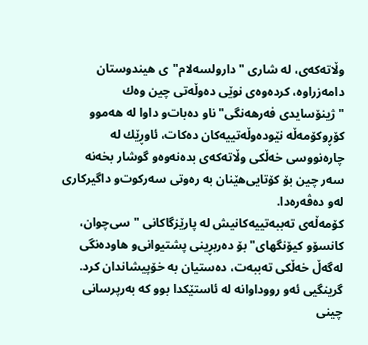وڵاته‌كه‌ی‌، له‌ شاری‌ "دار‌ولسه‌لام"ی‌ هیندوستان دامه‌زراوه‌، كرده‌وه‌ی‌ نوێی‌ ده‌وڵه‌تی‌ چین وه‌ك "ژینۆسایدی‌ فه‌رهه‌نگی‌" ناو ده‌بات‌و داوا له‌ هه‌موو كۆڕ‌وكۆمه‌ڵه‌ نێوده‌وڵه‌تییه‌كان ده‌كات، ئاوڕێك له‌ چاره‌نووسی‌ خه‌ڵكی‌ وڵاته‌كه‌ی‌ بده‌نه‌وه‌‌و گوشار بخه‌نه‌ سه‌ر چین بۆ كۆتایی‌هێنان به‌ ره‌وتی‌ سه‌ركوت‌و داگیركاری‌ له‌و ده‌ڤه‌ره‌دا.
كۆمه‌ڵه‌ی‌ ته‌ببه‌تییه‌كانیش له‌ پارێزگاكانی‌ "سی‌چوان، كانسۆ‌و كیۆنگهای‌" بۆ ده‌ربڕینی‌ پشتیوانی‌‌و هاوده‌نگی‌ له‌گه‌ڵ‌ خه‌ڵكی‌ ته‌ببه‌ت، ده‌ستیان به‌ خۆپیشاندان كرد. گرینگیی‌ ئه‌و رووداوانه‌ له‌ ئاستێكدا بوو كه‌ به‌رپرسانی‌ چینی‌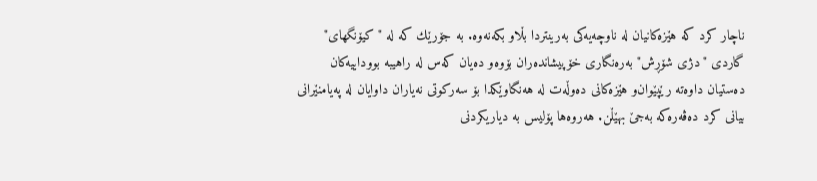ناچار كرد كه‌ هێزه‌كانیان له‌ ناوچه‌یه‌كی‌ به‌رینتردا بڵاو بكه‌نه‌وه‌. به‌ جۆرێك كه‌ له‌ "كیۆنگهای‌" گاردی‌ "دژی‌ شۆڕش" به‌ره‌نگاری‌ خۆپیشانده‌ران بۆوه‌‌و ده‌یان كه‌س له‌ راهیبه‌ بووداییه‌كان ده‌ستیان داوه‌ته‌ رێپێوان‌و هێزه‌كانی‌ ده‌وڵه‌ت له‌ هه‌نگاوێكدا بۆ سه‌ركوتی‌ نه‌یاران داوایان له‌ په‌یامنێرانی‌ بیانی‌ كرد ده‌ڤه‌ره‌كه‌ به‌جێ‌ بهێڵن. هه‌روه‌ها پۆلیس به‌ دیاریكردنی‌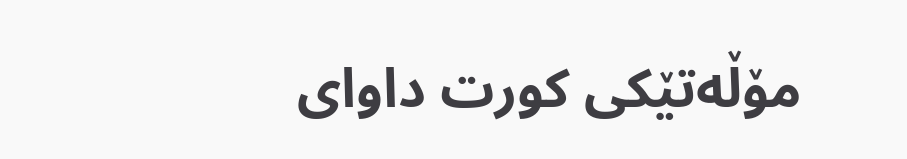مۆڵه‌تێكی‌ كورت داوای‌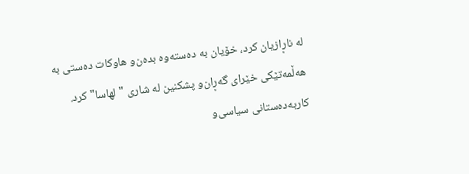له‌ ناڕازیان كرد، خۆیان به‌ ده‌سته‌وه‌ بده‌ن‌و هاوكات ده‌ستی‌ به‌ هه‌ڵمه‌تێكی‌ خێرای‌ گه‌ڕان‌و پشكنین له‌ شاری‌ "لهاسا" كرد. كاربه‌ده‌ستانی‌ سیاسی‌‌و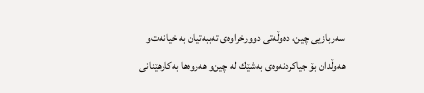سه‌ربازیی‌ چین، ده‌وڵه‌تی‌ دوورخراوه‌ی‌ ته‌ببه‌تیان به‌ خیانه‌ت‌و هه‌وڵدان بۆ جیاكردنه‌وه‌ی‌ به‌شێك له‌ چین‌و هه‌روه‌ها به‌كارهێنانی‌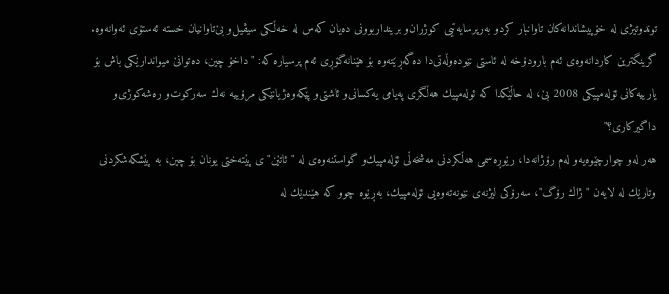توند‌وتیژی‌ له‌ خۆپیشاندانه‌كان تاوانبار كرد‌و به‌رپرسایه‌تیی‌ كوژران‌و برینداربوونی‌ ده‌یان كه‌س له‌ خه‌ڵكی‌ سیڤیل‌و بێ‌تاوانیان خسته‌ ئه‌ستۆی‌ ئه‌وانه‌وه‌.
گرینگترین كاردانه‌وه‌ی‌ ئه‌م بار‌ودۆخه‌ له‌ ئاستی‌ نێوده‌وڵه‌تی‌دا ده‌گه‌ڕێته‌وه‌ بۆ هێنانه‌گۆڕی‌ ئه‌م پرسیاره‌ كه‌: "داخۆ چین، ده‌توانێ‌ میواندارێكی‌ باش بۆ یارییه‌كانی‌ ئۆله‌مپیكی‌ 2008 بێ‌، له‌ حاڵێكدا كه‌ ئوله‌مپیك هه‌ڵگری‌ په‌یامی‌ یه‌كسانی‌‌و ئاشتی‌‌و پێكه‌وه‌ژیانێكی‌ مرۆییه‌ نه‌ك سه‌ركوت‌و ره‌شه‌كوژی‌‌و داگیركاری‌؟"
هه‌ر له‌و چوارچێوه‌یه‌‌و له‌م رۆژانه‌دا، رێوڕه‌سمی‌ هه‌ڵكردنی‌ مه‌شخه‌ڵی‌ ئۆله‌مپیك‌و گواستنه‌وه‌ی‌ له‌ "ئاتێن"ی‌ پێته‌ختی‌ یونان بۆ چین، به‌ پێشكه‌شكردنی‌ وتارێك له‌ لایه‌ن "ژاك رۆگ"، سه‌رۆكی‌ لیژنه‌ی‌ نێونه‌ته‌وه‌یی‌ ئۆله‌مپیك، به‌ڕێوه‌ چوو كه‌ هێندێك له‌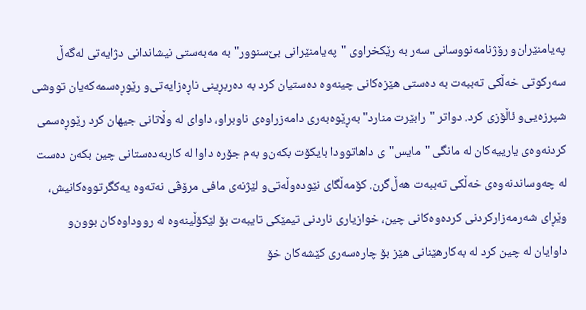په‌یامنێران‌و رۆژنامه‌نووسانی‌ سه‌ر به‌ رێكخراوی‌ "په‌یامنێرانی‌ بێ‌سنوور" به‌ مه‌به‌ستی‌ نیشاندانی‌ دژایه‌تی‌ له‌گه‌ڵ‌ سه‌ركوتی‌ خه‌ڵكی‌ ته‌ببه‌ت به‌ ده‌ستی‌ هێزه‌كانی‌ چینه‌وه‌ ده‌ستیان كرد به‌ ده‌ربڕینی‌ ناڕه‌زایه‌تی‌‌و رێوڕه‌سمه‌كه‌یان تووشی‌ شپرزه‌یی‌‌و ئاڵۆزی‌ كرد. دواتر "رابێرت منارد" به‌ڕێوه‌به‌ری‌ دامه‌زراوه‌ی‌ ناوبراو، داوای‌ له‌ وڵاتانی‌ جیهان كرد رێوڕه‌سمی‌ كردنه‌وه‌ی‌ یارییه‌كان له‌ مانگی‌ "مایس"ی‌ داهاتوودا بایكۆت بكه‌ن‌و به‌م جۆره‌ داوا له‌ كاربه‌ده‌ستانی‌ چین بكه‌ن ده‌ست له‌ چه‌وساندنه‌وه‌ی‌ خه‌ڵكی‌ ته‌ببه‌ت هه‌ڵ‌گرن. كۆمه‌ڵگای‌ نێوده‌وڵه‌تی‌‌و لێژنه‌ی‌ مافی‌ مرۆڤی‌ نه‌ته‌وه‌ یه‌كگرتووه‌كانیش، وێڕای‌ شه‌رمه‌زاركردنی‌ كرده‌وه‌كانی‌ چین، خوازیاری‌ ناردنی‌ تیمێكی‌ تایبه‌ت بۆ لێكۆڵینه‌وه‌ له‌ رووداوه‌كان بوون‌و داوایان له‌ چین كرد له‌ به‌كارهێنانی‌ هێز بۆ چاره‌سه‌ری‌ كێشه‌كان خۆ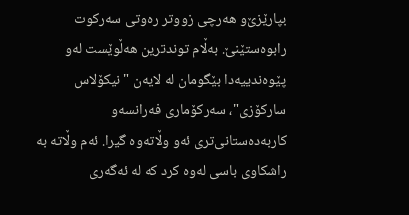بپارێزێ‌‌و هه‌رچی‌ زووتر ره‌وتی‌ سه‌ركوت رابوه‌ستێنێ‌. به‌ڵام توندترین هه‌ڵوێست له‌و پێوه‌ندییه‌دا بێگومان له‌ لایه‌ن "نیكۆلاس ساركۆزی‌"، سه‌ركۆماری‌ فه‌رانسه‌‌و كاربه‌ده‌ستانی‌تری‌ ئه‌و وڵاته‌وه‌ گیرا. ئه‌م وڵاته‌ به‌ راشكاوی‌ باسی‌ له‌وه‌ كرد كه‌ له‌ ئه‌گه‌ری‌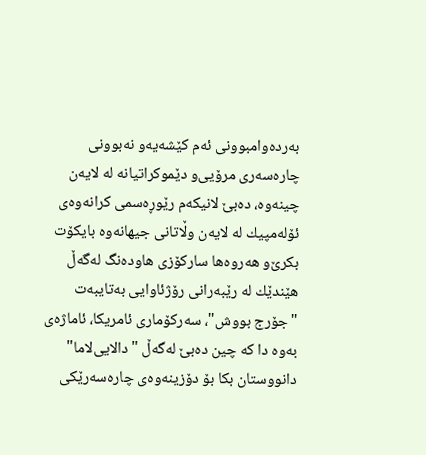به‌رده‌وامبوونی‌ ئه‌م كێشه‌یه‌‌و نه‌بوونی‌ چاره‌سه‌ری‌ مرۆیی‌‌و دێموكراتیانه‌ له‌ لایه‌ن چینه‌وه‌، ده‌بێ‌ لانیكه‌م رێوڕه‌سمی‌ كرانه‌وه‌ی‌ ئۆله‌مپیك له‌ لایه‌ن وڵاتانی‌ جیهانه‌وه‌ بایكۆت بكرێ‌‌و هه‌روه‌ها ساركۆزی‌ هاوده‌نگ له‌گه‌ڵ‌ هێندێك له‌ رێبه‌رانی‌ رۆژئاوایی‌ به‌تایبه‌ت "جۆرج بووش"، سه‌ركۆماری‌ ئامریكا، ئاماژه‌ی‌ به‌وه‌ دا كه‌ چین ده‌بێ‌ له‌گه‌ڵ‌ "دالایی‌لاما" دانووستان بكا بۆ دۆزینه‌وه‌ی‌ چاره‌سه‌رێكی‌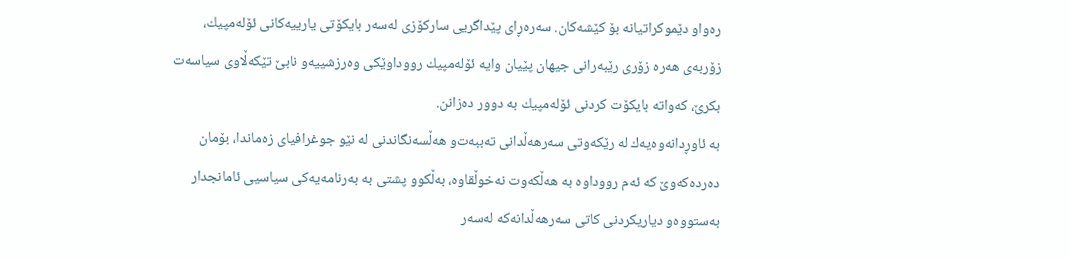ره‌وا‌و دێموكراتیانه‌ بۆ كێشه‌كان. سه‌ره‌ڕای‌ پێداگریی‌ ساركۆزی‌ له‌سه‌ر بایكۆتی‌ یارییه‌كانی‌ ئۆله‌مپیك، زۆربه‌ی‌ هه‌ره‌ زۆری‌ رێبه‌رانی‌ جیهان پێیان وایه‌ ئۆله‌مپیك رووداوێكی‌ وه‌رزشییه‌‌و نابێ‌ تێكه‌ڵاوی‌ سیاسه‌ت بكرێ‌، كه‌واته‌ بایكۆت كردنی‌ ئۆله‌مپیك به‌ دوور ده‌زانن.
به‌ ئاوڕدانه‌وه‌یه‌ك له‌ رێكه‌وتی‌ سه‌رهه‌ڵدانی‌ ته‌ببه‌ت‌و هه‌ڵسه‌نگاندنی‌ له‌ نێو جوغرافیای‌ زه‌ماندا، بۆمان ده‌رده‌كه‌وێ‌ كه‌ ئه‌م رووداوه‌ به‌ هه‌ڵكه‌وت نه‌خوڵقاوه‌، به‌ڵكوو پشتی‌ به‌ به‌رنامه‌یه‌كی‌ سیاسیی‌ ئامانجدار به‌ستووه‌‌و دیاریكردنی‌ كاتی‌ سه‌رهه‌ڵدانه‌كه‌ له‌سه‌ر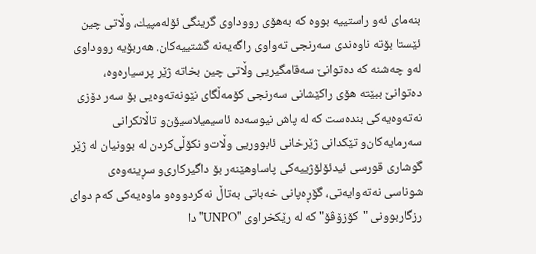بنه‌مای‌ ئه‌و راستییه‌ بووه‌ كه‌ به‌هۆی‌ رووداوی‌ گرینگی‌ ئۆله‌مپیك، وڵاتی‌ چین ئێستا بۆته‌ ناوه‌ندی‌ سه‌رنجی‌ ته‌واوی‌ راگه‌یه‌نه‌ گشتییه‌كان. هه‌ربۆیه‌ رووداوی‌ له‌و چه‌شنه‌ كه‌ ده‌توانێ‌ سه‌قامگیریی‌ وڵاتی‌ چین بخاته‌ ژێر پرسیاره‌وه‌، ده‌توانێ‌ ببێته‌ هۆی‌ راكێشانی‌ سه‌رنجی‌ كۆمه‌ڵگای‌ نێونه‌ته‌وه‌یی‌ بۆ سه‌ر دۆزی‌ نه‌ته‌وه‌یه‌كی‌ بنده‌ست كه‌ له‌ پاش نیوسه‌ده‌ ئاسیمیلاسیۆن‌و تاڵانكرانی‌ سه‌رمایه‌كان‌و تێكدانی‌ ژێرخانی‌ ئابووریی‌ وڵات‌و نكۆڵی‌كردن له‌ بوونیان له‌ ژێر گوشاری‌ قورسی‌ ئیدئۆلۆژییه‌كی‌ پاساوهێنه‌ر بۆ داگیركاری‌‌و سڕینه‌وه‌ی‌ شوناسی‌ نه‌ته‌وایه‌تی‌، گۆڕه‌پانی‌ خه‌باتی‌ به‌تاڵ‌ نه‌كردووه‌‌و ماوه‌یه‌كی‌ كه‌م دوای‌ رزگاربوونی‌ "كۆزۆڤۆ" كه‌ له‌ رێكخراوی‌ "UNPO"دا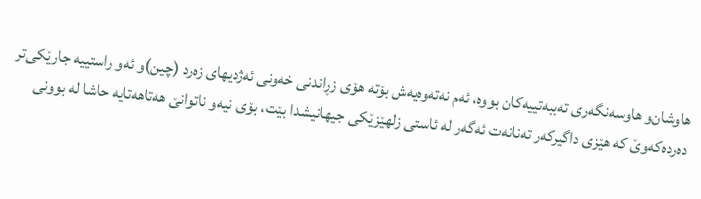هاوشان‌و هاوسه‌نگه‌ری‌ ته‌ببه‌تییه‌كان بووه‌، ئه‌م نه‌ته‌وه‌یه‌ش بۆته‌ هۆی‌ زڕاندنی‌ خه‌ونی‌ ئه‌ژدیهای‌ زه‌رد (چین)و ئه‌و راستییه‌ جارێكی‌تر ده‌رده‌كه‌وێ‌ كه‌ هێزی‌ داگیركه‌ر ته‌نانه‌ت ئه‌گه‌ر له‌ ئاستی‌ زلهێزێكی‌ جیهانیشدا بێت، بۆی‌ نیه‌‌و ناتوانێ‌ هه‌تاهه‌تایه‌ حاشا له‌ بوونی‌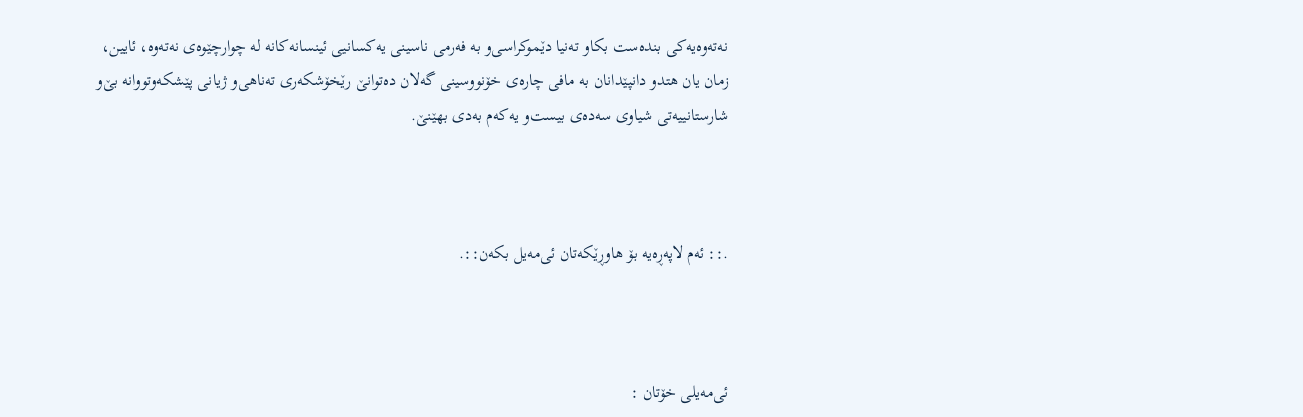نه‌ته‌وه‌یه‌كی‌ بنده‌ست بكا‌و ته‌نیا دێموكراسی‌‌و به‌ فه‌رمی‌ ناسینی‌ یه‌كسانیی‌ ئینسانه‌كانه‌ له‌ چوارچێوه‌ی‌ نه‌ته‌وه‌، ئایین، زمان یان هتد‌و دانپێدانان به‌ مافی‌ چاره‌ی‌ خۆنووسینی‌ گه‌لان ده‌توانێ‌ رێخۆشكه‌ری‌ ته‌ناهی‌‌و ژیانی‌ پێشكه‌وتووانه‌ بێ‌‌و شارستانییه‌تی‌ شیاوی‌ سه‌ده‌ی‌ بیست‌و یه‌كه‌م به‌دی‌ بهێنێ‌.



.:: ئه‌م لاپه‌ڕه‌یه بۆ هاوڕێکه‌تان ئی‌مه‌یل بکه‌ن::.



ئی‌مه‌یلی خۆتان :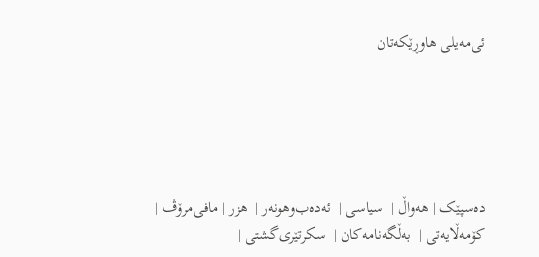ئی‌مه‌یلی هاوڕێکه‌تان





ده‌سپێک | هه‌واڵ |  سیاسی |  ئه‌ده‌ب‌وهونه‌ر |  هزر | مافی‌مرۆڤ |  کۆمه‌ڵایه‌تی |  به‌ڵگه‌نامه‌کان |  سکرتێری‌گشتی |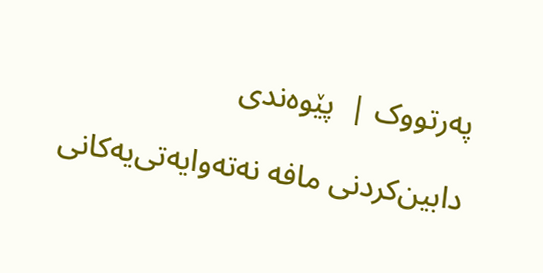په‌رتووک |  پێوه‌ندی

دابین‌كردنی‌ مافه‌ نه‌ته‌وایه‌تی‌یه‌کانی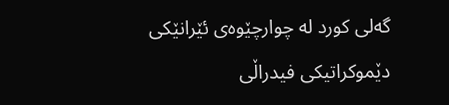گه‌لی‌ كورد له‌ چوارچێوه‌ی ئێرانێکی دێموكراتیكی‌ فیدراڵی‌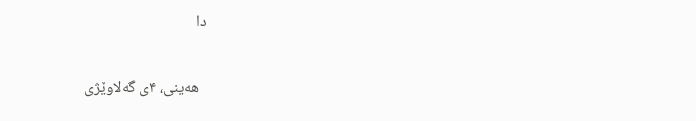دا

  هه‌ینی، ۴‌ی گه‌لاوێژی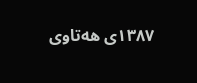۱۳۸۷ی هه‌تاوی